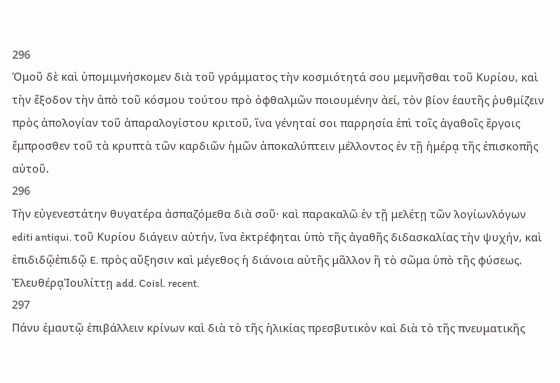296
Ὁμοῦ δὲ καὶ ὑπομιμνήσκομεν διὰ τοῦ γράμματος τὴν κοσμιότητά σου μεμνῆσθαι τοῦ Κυρίου, καὶ τὴν ἔξοδον τὴν ἀπὸ τοῦ κόσμου τούτου πρὸ ὀφθαλμῶν ποιουμένην ἀεί, τὸν βίον ἑαυτῆς ῥυθμίζειν πρὸς ἀπολογίαν τοῦ ἀπαραλογίστου κριτοῦ, ἵνα γένηταί σοι παρρησία ἐπὶ τοῖς ἀγαθοῖς ἔργοις ἔμπροσθεν τοῦ τὰ κρυπτὰ τῶν καρδιῶν ἡμῶν ἀποκαλύπτειν μέλλοντος ἐν τῇ ἡμέρᾳ τῆς ἐπισκοπῆς αὐτοῦ.
296
Τὴν εὐγενεστάτην θυγατέρα ἀσπαζόμεθα διὰ σοῦ· καὶ παρακαλῶ ἐν τῇ μελέτῃ τῶν λογίωνλόγων editi antiqui. τοῦ Κυρίου διάγειν αὐτήν, ἵνα ἐκτρέφηται ὑπὸ τῆς ἀγαθῆς διδασκαλίας τὴν ψυχήν, καὶ ἐπιδιδῷἐπιδῷ E. πρὸς αὔξησιν καὶ μέγεθος ἡ διάνοια αὐτῆς μᾶλλον ἢ τὸ σῶμα ὑπὸ τῆς φύσεως.
ἘλευθέρᾳἸουλίττῃ add. Coisl. recent.
297
Πάνυ ἐμαυτῷ ἐπιβάλλειν κρίνων καὶ διὰ τὸ τῆς ἡλικίας πρεσβυτικὸν καὶ διὰ τὸ τῆς πνευματικῆς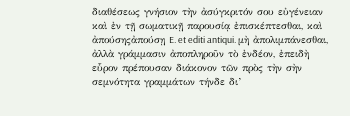διαθέσεως γνήσιον τὴν ἀσύγκριτόν σου εὐγένειαν καὶ ἐν τῇ σωματικῇ παρουσίᾳ ἐπισκέπτεσθαι, καὶ ἀπούσηςἀπούσῃ E. et editi antiqui. μὴ ἀπολιμπάνεσθαι, ἀλλὰ γράμμασιν ἀποπληροῦν τὸ ἐνδέον, ἐπειδὴ εὗρον πρέπουσαν διάκονον τῶν πρὸς τὴν σὴν σεμνότητα γραμμάτων τήνδε δι’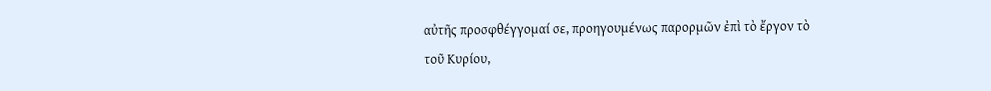αὐτῆς προσφθέγγομαί σε, προηγουμένως παρορμῶν ἐπὶ τὸ ἔργον τὸ τοῦ Κυρίου,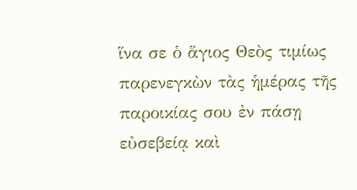ἵνα σε ὁ ἅγιος Θεὸς τιμίως παρενεγκὼν τὰς ἡμέρας τῆς παροικίας σου ἐν πάσῃ εὐσεβείᾳ καὶ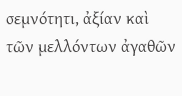σεμνότητι, ἀξίαν καὶ τῶν μελλόντων ἀγαθῶν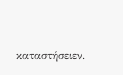καταστήσειεν.